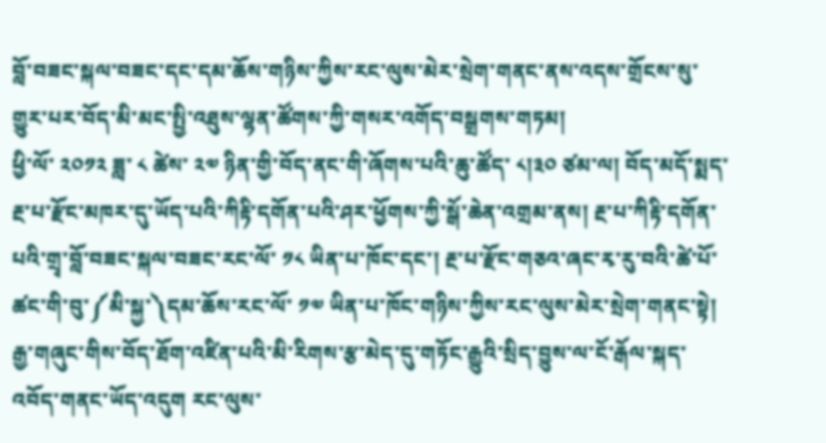བློ་བཟང་སྐལ་བཟང་དང་དམ་ཆོས་གཉིས་ཀྱིས་རང་ལུས་མེར་སྲེག་གནང་ནས་འདས་གྲོངས་སུ་གྱུར་པར་བོད་མི་མང་སྤྱི་འཐུས་ལྷན་ཚོགས་ཀྱི་གསར་འགོད་བསྒྲགས་གཏམ།
ཕྱི་ལོ་ ༢༠༡༢ ཟླ་ ༨ ཚེས་ ༢༧ ཉིན་གྱི་བོད་ནང་གི་ཞོགས་པའི་ཆུ་ཚོད་ ༨།༣༠ ཙམ་ལ། བོད་མདོ་སྨད་རྔ་པ་རྫོང་མཁར་དུ་ཡོད་པའི་ཀིརྟི་དགོན་པའི་ཤར་ཕྱོགས་ཀྱི་སྒོ་ཆེན་འགྲམ་ནས། རྔ་པ་ཀིརྟི་དགོན་པའི་གྲྭ་བློ་བཟང་སྐལ་བཟང་རང་ལོ་ ༡༨ ཡིན་པ་ཁོང་དང་། རྔ་པ་རྫོང་གཅའ་ཞང་རྭ་རུ་བའི་ཚེ་པོ་ཚང་གི་བུ་༼མི་སྐྱ་༽དམ་ཆོས་རང་ལོ་ ༡༧ ཡིན་པ་ཁོང་གཉིས་ཀྱིས་རང་ལུས་མེར་སྲེག་གནང་སྟེ། རྒྱ་གཞུང་གིས་བོད་ཐོག་འཛིན་པའི་མི་རིགས་རྩ་མེད་དུ་གཏོང་རྒྱུའི་སྲིད་བྱུས་ལ་ངོ་རྒོལ་སྐད་འབོད་གནང་ཡོད་འདུག རང་ལུས་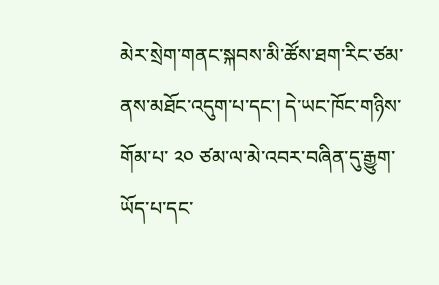མེར་སྲེག་གནང་སྐབས་མི་ཚོས་ཐག་རིང་ཙམ་ནས་མཐོང་འདུག་པ་དང་། དེ་ཡང་ཁོང་གཉིས་གོམ་པ་ ༢༠ ཙམ་ལ་མེ་འབར་བཞིན་དུ་རྒྱུག་ཡོད་པ་དང་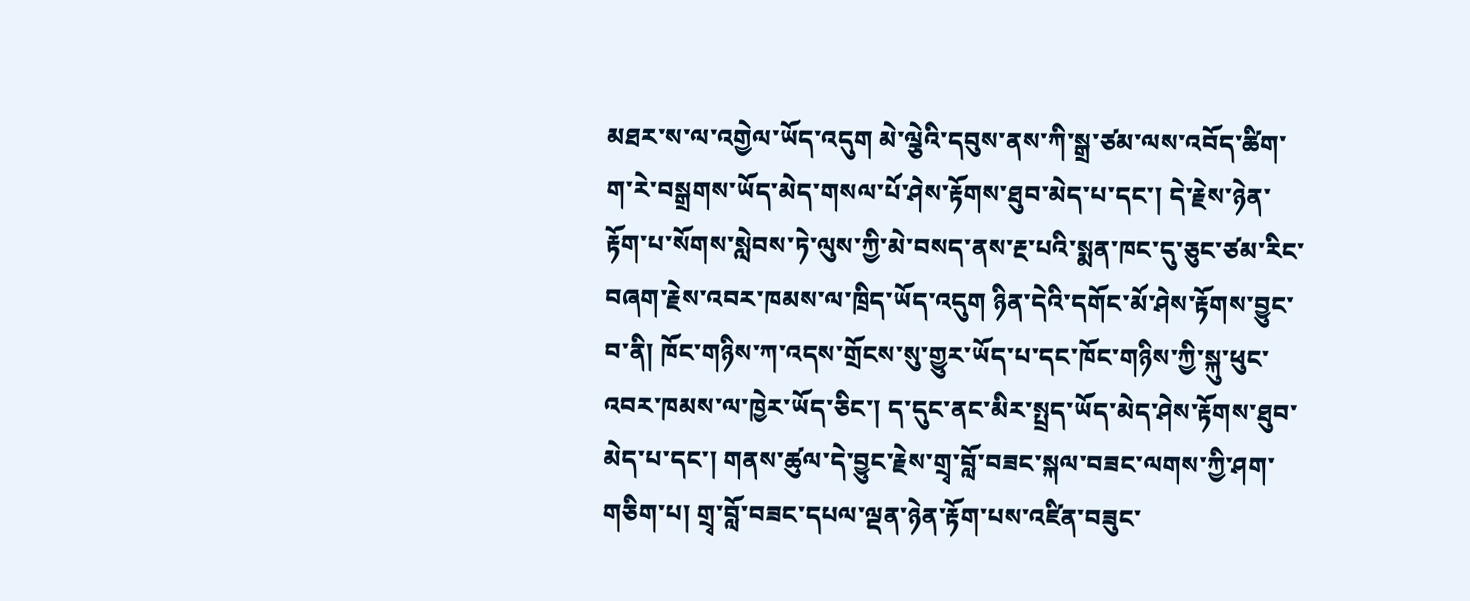མཐར་ས་ལ་འགྱེལ་ཡོད་འདུག མེ་ལྕེའི་དབུས་ནས་ཀི་སྒྲ་ཙམ་ལས་འབོད་ཚིག་ག་རེ་བསྒྲགས་ཡོད་མེད་གསལ་པོ་ཤེས་རྟོགས་ཐུབ་མེད་པ་དང་། དེ་རྗེས་ཉེན་རྟོག་པ་སོགས་སླེབས་ཏེ་ལུས་ཀྱི་མེ་བསད་ནས་རྔ་པའི་སྨན་ཁང་དུ་ཅུང་ཙམ་རིང་བཞག་རྗེས་འབར་ཁམས་ལ་ཁྲིད་ཡོད་འདུག ཉིན་དེའི་དགོང་མོ་ཤེས་རྟོགས་བྱུང་བ་ནི། ཁོང་གཉིས་ཀ་འདས་གྲོངས་སུ་གྱུར་ཡོད་པ་དང་ཁོང་གཉིས་ཀྱི་སྐུ་ཕུང་འབར་ཁམས་ལ་ཁྱེར་ཡོད་ཅིང་། ད་དུང་ནང་མིར་སྤྲད་ཡོད་མེད་ཤེས་རྟོགས་ཐུབ་མེད་པ་དང་། གནས་ཚུལ་དེ་བྱུང་རྗེས་གྲྭ་བློ་བཟང་སྐལ་བཟང་ལགས་ཀྱི་ཤག་གཅིག་པ། གྲྭ་བློ་བཟང་དཔལ་ལྡན་ཉེན་རྟོག་པས་འཛིན་བཟུང་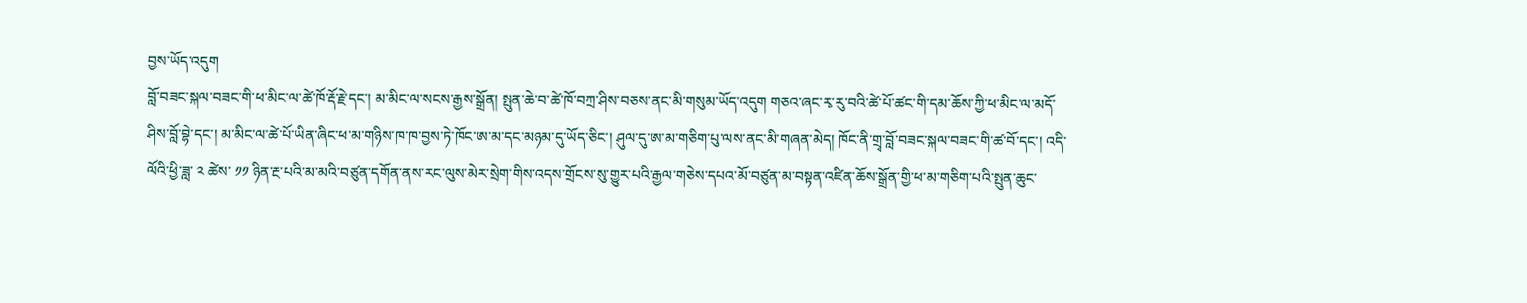བྱས་ཡོད་འདུག
བློ་བཟང་སྐལ་བཟང་གི་ཕ་མིང་ལ་ཚེ་ཁོ་རྡོ་རྗེ་དང་། མ་མིང་ལ་སངས་རྒྱས་སྒྲོན། སྤུན་ཆེ་བ་ཚེ་ཁོ་བཀྲ་ཤིས་བཅས་ནང་མི་གསུམ་ཡོད་འདུག གཅའ་ཞང་རྭ་རུ་བའི་ཚེ་པོ་ཚང་གི་དམ་ཆོས་ཀྱི་ཕ་མིང་ལ་མདོ་ཤིས་བློ་བྷེ་དང་། མ་མིང་ལ་ཚེ་པོ་ཡིན་ཞིང་ཕ་མ་གཉིས་ཁ་ཁ་བྱས་ཏེ་ཁོང་ཨ་མ་དང་མཉམ་དུ་ཡོད་ཅིང་། ཤུལ་དུ་ཨ་མ་གཅིག་པུ་ལས་ནང་མི་གཞན་མེད། ཁོང་ནི་གྲྭ་བློ་བཟང་སྐལ་བཟང་གི་ཚ་བོ་དང་། འདི་ལོའི་ཕྱི་ཟླ་ ༢ ཚེས་ ༡༡ ཉིན་རྔ་པའི་མ་མའི་བཙུན་དགོན་ནས་རང་ལུས་མེར་སྲེག་གིས་འདས་གྲོངས་སུ་གྱུར་པའི་རྒྱལ་གཅེས་དཔའ་མོ་བཙུན་མ་བསྟན་འཛིན་ཆོས་སྒྲོན་གྱི་ཕ་མ་གཅིག་པའི་སྤུན་ཆུང་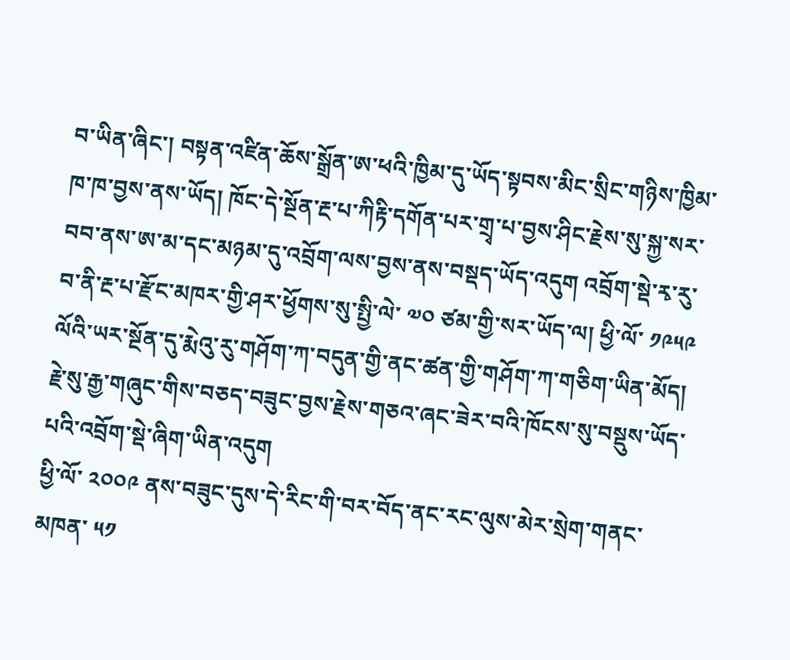བ་ཡིན་ཞིང་། བསྟན་འཛིན་ཆོས་སྒྲོན་ཨ་ཕའི་ཁྱིམ་དུ་ཡོད་སྟབས་མིང་སྲིང་གཉིས་ཁྱིམ་ཁ་ཁ་བྱས་ནས་ཡོད། ཁོང་དེ་སྔོན་རྔ་པ་ཀིརྟི་དགོན་པར་གྲྭ་པ་བྱས་ཤིང་རྗེས་སུ་སྐྱ་སར་བབ་ནས་ཨ་མ་དང་མཉམ་དུ་འབྲོག་ལས་བྱས་ནས་བསྡད་ཡོད་འདུག འབྲོག་སྡེ་རྭ་རུ་བ་ནི་རྔ་པ་རྫོང་མཁར་གྱི་ཤར་ཕྱོགས་སུ་སྤྱི་ལེ་ ༧༠ ཙམ་གྱི་སར་ཡོད་ལ། ཕྱི་ལོ་ ༡༩༥༩ ལོའི་ཡར་སྔོན་དུ་རྨེའུ་རུ་གཤོག་ཀ་བདུན་གྱི་ནང་ཚན་གྱི་གཤོག་ཀ་གཅིག་ཡིན་མོད། རྗེ་སུ་རྒྱ་གཞུང་གིས་བཅད་བཟུང་བྱས་རྗེས་གཅའ་ཞང་ཟེར་བའི་ཁོངས་སུ་བསྡུས་ཡོད་པའི་འབྲོག་སྡེ་ཞིག་ཡིན་འདུག
ཕྱི་ལོ་ ༢༠༠༩ ནས་བཟུང་དུས་དེ་རིང་གི་བར་བོད་ནང་རང་ལུས་མེར་སྲེག་གནང་མཁན་ ༥༡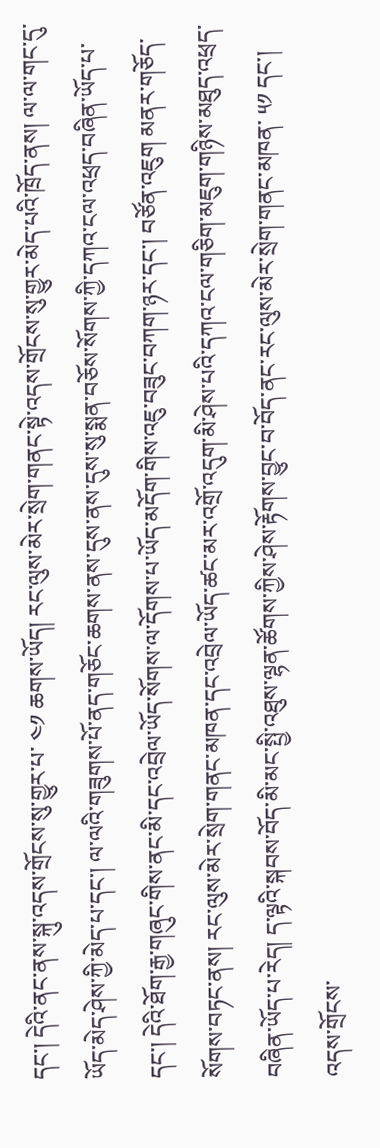དང་། དེའི་ནང་ནས་སྐུ་འདས་གྲོངས་སུ་གྱུར་པ་ ༤༡ ཆགས་ཡོད། རང་ལུས་མེར་སྲེག་གནང་སྟེ་འདས་གྲོངས་སུ་གྱུར་མེད་པའི་ཁྲོད་ནས། ལ་ལ་གང་དུ་ཡོད་མེད་ཤེས་ཀྱི་མེད་པ་དང་། ལ་ལའི་གཟུགས་པོ་ནད་གཅོང་ཆགས་ནས་དུས་ནས་དུས་སུ་སྨན་བཅོས་སོགས་ཀྱི་དཀའ་ངལ་འཕྲད་བཞིན་ཡོད་པ་དང་། དེའི་ཐོག་རྒྱ་གཞུང་གིས་ནང་མི་དང་འབྲེལ་ཡོད་སོགས་ལ་དོགས་པ་ཡོད་མདོག་གིས་འཇུ་བཟུང་བཀག་ཉར་དང་། བཙོན་འཇུག མནར་གཅོད་སོགས་བཏང་ནས། རང་ལུས་མེར་སྲེག་གནང་མཁན་དང་འབྲེལ་ཡོད་ཚང་མར་འགྲོ་འདུག་མི་ཤེས་པའི་དཀའ་ངལ་གཅིག་མཇུག་གཉིས་མཐུད་འཕྲད་བཞིན་ཡོད་པ་རེད། ད་ལྟའི་སྐབས་བོད་མི་མང་སྤྱི་འཐུས་ལྷན་ཚོགས་ཀྱིས་ཤེས་རྟོགས་བྱུང་བ་བོད་ནང་རང་ལུས་མེར་སྲེག་གནང་མཁན་ ༥༡ དང་། འདས་གྲོངས་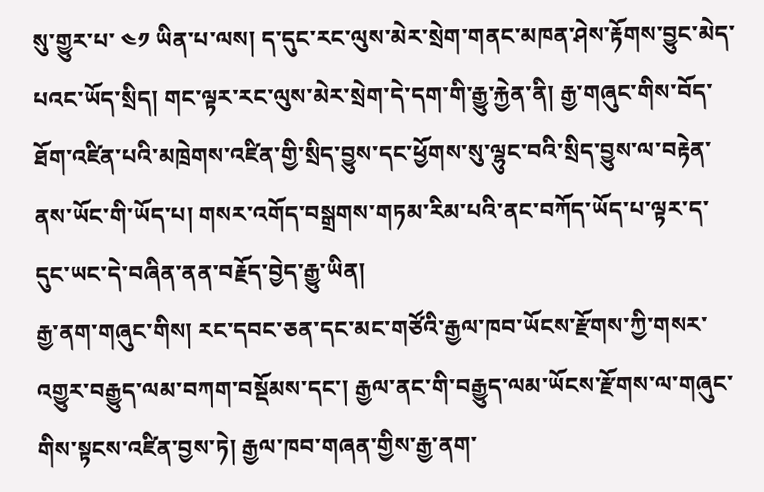སུ་གྱུར་པ་ ༤༡ ཡིན་པ་ལས། ད་དུང་རང་ལུས་མེར་སྲེག་གནང་མཁན་ཤེས་རྟོགས་བྱུང་མེད་པའང་ཡོད་སྲིད། གང་ལྟར་རང་ལུས་མེར་སྲེག་དེ་དག་གི་རྒྱུ་རྐྱེན་ནི། རྒྱ་གཞུང་གིས་བོད་ཐོག་འཛིན་པའི་མཁྲེགས་འཛིན་གྱི་སྲིད་བྱུས་དང་ཕྱོགས་སུ་ལྷུང་བའི་སྲིད་བྱུས་ལ་བརྟེན་ནས་ཡོང་གི་ཡོད་པ། གསར་འགོད་བསྒྲགས་གཏམ་རིམ་པའི་ནང་བཀོད་ཡོད་པ་ལྟར་ད་དུང་ཡང་དེ་བཞིན་ནན་བརྗོད་བྱེད་རྒྱུ་ཡིན།
རྒྱ་ནག་གཞུང་གིས། རང་དབང་ཅན་དང་མང་གཙོའི་རྒྱལ་ཁབ་ཡོངས་རྫོགས་ཀྱི་གསར་འགྱུར་བརྒྱུད་ལམ་བཀག་བསྡོམས་དང་། རྒྱལ་ནང་གི་བརྒྱུད་ལམ་ཡོངས་རྫོགས་ལ་གཞུང་གིས་སྟངས་འཛིན་བྱས་ཏེ། རྒྱལ་ཁབ་གཞན་གྱིས་རྒྱ་ནག་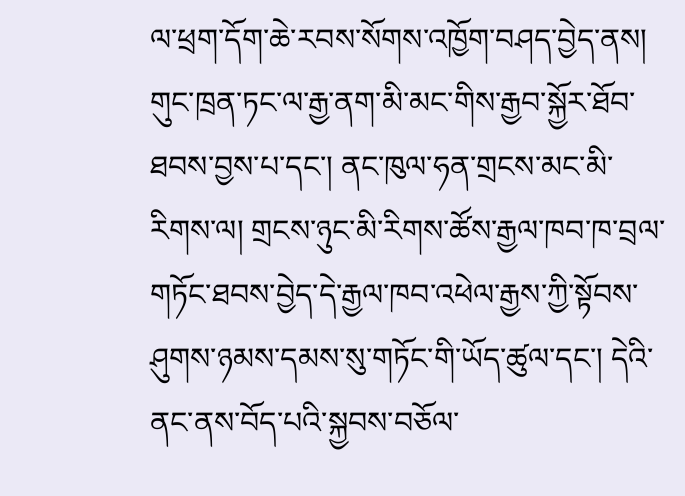ལ་ཕྲག་དོག་ཆེ་རབས་སོགས་འཁྱོག་བཤད་བྱེད་ནས། གུང་ཁྲན་ཏང་ལ་རྒྱ་ནག་མི་མང་གིས་རྒྱབ་སྐྱོར་ཐོབ་ཐབས་བྱས་པ་དང་། ནང་ཁུལ་ཧན་གྲངས་མང་མི་རིགས་ལ། གྲངས་ཉུང་མི་རིགས་ཚོས་རྒྱལ་ཁབ་ཁ་བྲལ་གཏོང་ཐབས་བྱེད་དེ་རྒྱལ་ཁབ་འཕེལ་རྒྱས་ཀྱི་སྟོབས་ཤུགས་ཉམས་དམས་སུ་གཏོང་གི་ཡོད་ཚུལ་དང་། དེའི་ནང་ནས་བོད་པའི་སྐྱབས་བཅོལ་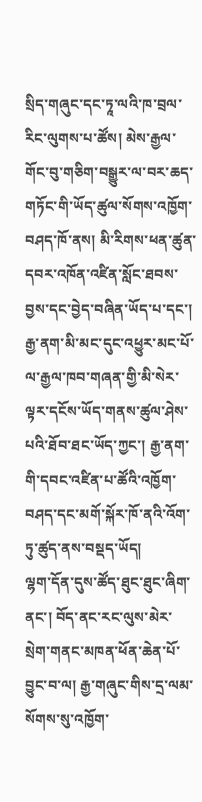སྲིད་གཞུང་དང་ཏཱ་ལའི་ཁ་བྲལ་རིང་ལུགས་པ་ཚོས། མེས་རྒྱལ་གོང་བུ་གཅིག་བསྒྱུར་ལ་བར་ཆད་གཏོང་གི་ཡོད་ཚུལ་སོགས་འཁྱོག་བཤད་ཁོ་ནས། མི་རིགས་ཕན་ཚུན་དབར་འཁོན་འཛིན་སློང་ཐབས་བྱས་དང་བྱེད་བཞིན་ཡོད་པ་དང་། རྒྱ་ནག་མི་མང་དུང་འཕྱུར་མང་པོ་ལ་རྒྱལ་ཁབ་གཞན་གྱི་མི་སེར་ལྟར་དངོས་ཡོད་གནས་ཚུལ་ཤེས་པའི་ཐོབ་ཐང་ཡོད་ཀྱང་། རྒྱ་ནག་གི་དབང་འཛིན་པ་ཚོའི་འཁྱོག་བཤད་དང་མགོ་སྐོར་ཁོ་ནའི་འོག་ཏུ་ཚུད་ནས་བསྡད་ཡོད།
ལྷག་དོན་དུས་ཚོད་ཐུང་ཐུང་ཞིག་ནང་། བོད་ནང་རང་ལུས་མེར་སྲེག་གནང་མཁན་ཕོན་ཆེན་པོ་བྱུང་བ་ལ། རྒྱ་གཞུང་གིས་དྲ་ལམ་སོགས་སུ་འཁྱོག་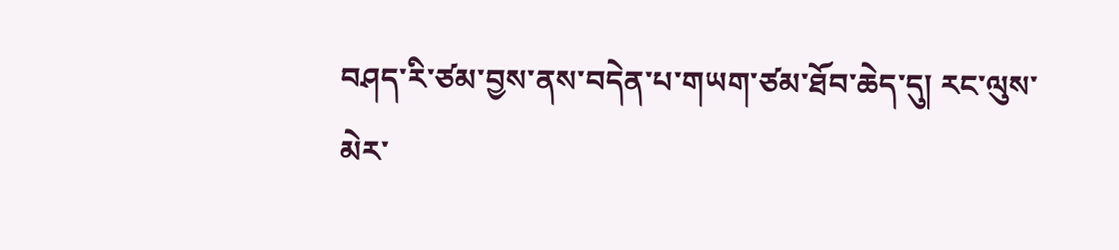བཤད་རི་ཙམ་བྱས་ནས་བདེན་པ་གཡག་ཙམ་ཐོབ་ཆེད་དུ། རང་ལུས་མེར་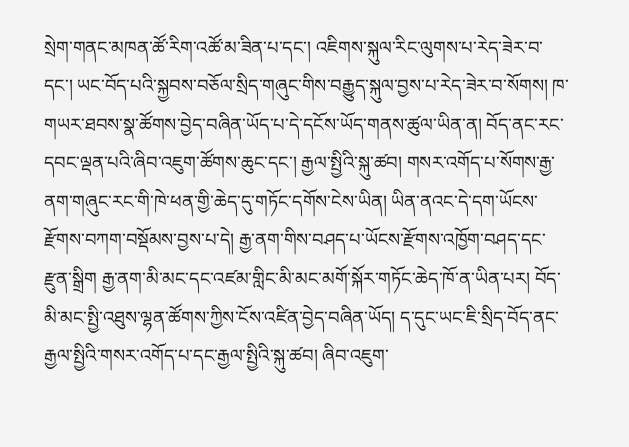སྲེག་གནང་མཁན་ཚོ་རིག་འཚོ་མ་ཟིན་པ་དང་། འཇིགས་སྐུལ་རིང་ལུགས་པ་རེད་ཟེར་བ་དང་། ཡང་བོད་པའི་སྐྱབས་བཅོལ་སྲིད་གཞུང་གིས་བརྒྱུད་སྐུལ་བྱས་པ་རེད་ཟེར་བ་སོགས། ཁ་གཡར་ཐབས་སྣ་ཚོགས་བྱེད་བཞིན་ཡོད་པ་དེ་དངོས་ཡོད་གནས་ཚུལ་ཡིན་ན། བོད་ནང་རང་དབང་ལྡན་པའི་ཞིབ་འཇུག་ཚོགས་ཆུང་དང་། རྒྱལ་སྤྱིའི་སྐུ་ཚབ། གསར་འགོད་པ་སོགས་རྒྱ་ནག་གཞུང་རང་གི་ཁེ་ཕན་གྱི་ཆེད་དུ་གཏོང་དགོས་ངེས་ཡིན། ཡིན་ནའང་དེ་དག་ཡོངས་རྫོགས་བཀག་བསྡོམས་བྱས་པ་དེ། རྒྱ་ནག་གིས་བཤད་པ་ཡོངས་རྫོགས་འཁྱོག་བཤད་དང་རྫུན་སྒྲིག རྒྱ་ནག་མི་མང་དང་འཛམ་གླིང་མི་མང་མགོ་སྐོར་གཏོང་ཆེད་ཁོ་ན་ཡིན་པར། བོད་མི་མང་སྤྱི་འཐུས་ལྷན་ཚོགས་ཀྱིས་ངོས་འཛིན་བྱེད་བཞིན་ཡོད། ད་དུང་ཡང་ཇི་སྲིད་བོད་ནང་རྒྱལ་སྤྱིའི་གསར་འགོད་པ་དང་རྒྱལ་སྤྱིའི་སྐུ་ཚབ། ཞིབ་འཇུག་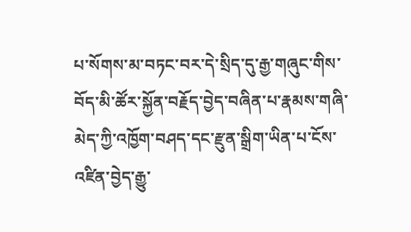པ་སོགས་མ་བཏང་བར་དེ་སྲིད་དུ་རྒྱ་གཞུང་གིས་བོད་མི་ཚོར་སྐྱོན་བརྗོད་བྱེད་བཞིན་པ་རྣམས་གཞི་མེད་ཀྱི་འཁྱོག་བཤད་དང་རྫུན་སྒྲིག་ཡིན་པ་ངོས་འཛིན་བྱེད་རྒྱུ་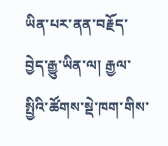ཡིན་པར་ནན་བརྗོད་བྱེད་རྒྱུ་ཡིན་ལ། རྒྱལ་སྤྱིའི་ཚོགས་སྡེ་ཁག་གིས་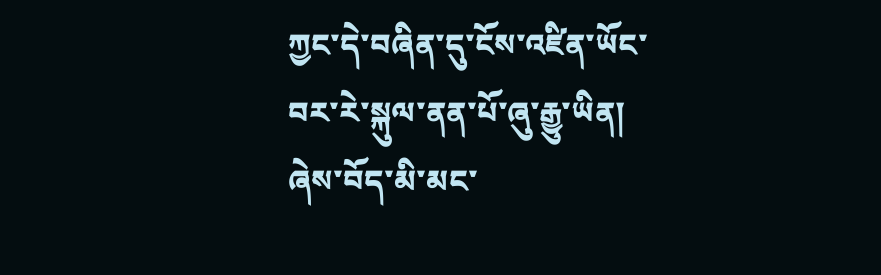ཀྱང་དེ་བཞིན་དུ་ངོས་འཛིན་ཡོང་བར་རེ་སྐུལ་ནན་པོ་ཞུ་རྒྱུ་ཡིན།
ཞེས་བོད་མི་མང་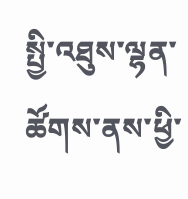སྤྱི་འཐུས་ལྷན་ཚོགས་ནས་ཕྱི་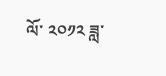ལོ་ ༢༠༡༢ ཟླ་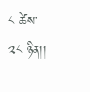༨ ཚེས་ ༢༨ ཉིན།།